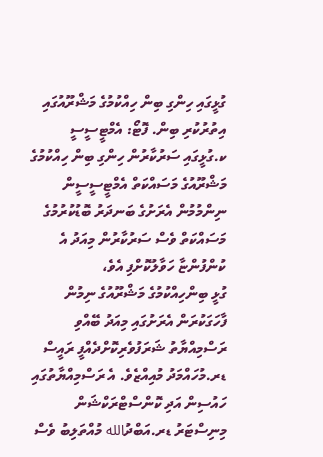ގުޅީގައި ހިންގި ބިން ހިއްކުމުގެ މަޝްރޫއުގައި އިތުރުކުރި ބިން. ފޮޓޯ: އެމްޓީސީސީ
ކ.ގުޅީގައި ސަރުކާރުން ހިންގި ބިން ހިއްކުމުގެ މަޝްރޫއުގެ މަސައްކަތް އެމްޓީސީސީން ނިންމުމުން އެރަށުގެ ބަނދަރު ބޮޑުކުރުމުގެ މަސައްކަތް ވެސް ސަރުކާރުން މިއަދު އެ ކުންފުންޏާ ހަވާލުކޮށްފި އެވެ،
ގުޅީ ބިންހިއްކުމުގެ މަޝްރޫއުގެ ނިމުން ފާހަގަކުރަން އެރަށުގައި މިއަދު ބޭއްވި ރަސްމިއްޔާތު ޝަރަފުވެރިކޮށްދެއްފީ ރައީސް ޑރ.މުހައްމަދު މުއިއްޒެވެ. އެ ރަސްމިއްޔާތުގައި ހައުސިން އަދި ކޮންސްޓްރަކްޝަން މިނިސްޓަރު ޑރ.އަބްދުالله މުއްތަލިބު ވެސް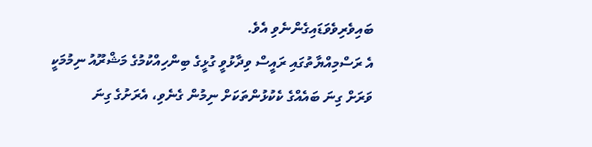ބައިވެރިވެވަޑައިގެންނެވި އެވެ.
އެ ރަސްމިއްޔާތުގައި ރައީސް ވިދާޅުވީ ގުޅީގެ ބިންހިއްކުމުގެ މަޝްރޫއު ނިމުމަކީ ވަރަށް ގިނަ ބައެއްގެ ކެކުޅުންތަކަށް ނިމުން ގެނެވި، އެރަށުގެ ގިނަ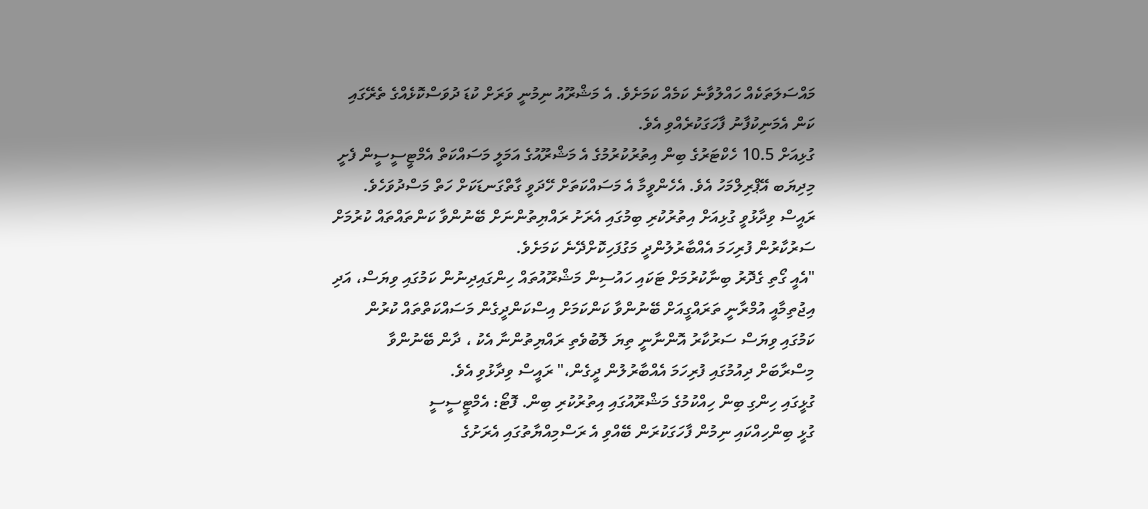މައްސަލަތަކެއް ހައްލުވާނެ ކަމެއް ކަމަށެވެ. އެ މަޝްރޫއު ނިމުނީ ވަރަށް ކުޑަ ދުވަސްކޮޅެއްގެ ތެރޭގައި ކަން އެމަނިކުފާނު ފާހަގަކުރެއްވި އެވެ.
ގުޅިއަށް 10.5 ހެކްޓަރުގެ ބިން އިތުރުކުރުމުގެ އެ މަޝްރޫއުގެ އަމަލީ މަސައްކަތް އެމްޓީސީސީން ފެށީ މިދިޔަބ އޭޕްރިލްމަހު އެވެ. އެހެންވީމާ އެ މަސައްކަތަށް ހޭދަވީ ގާތްގަނޑަކަށް ހަތް މަސްދުވަހެވެ.
ރައީސް ވިދާޅުވީ ގުޅިއަށް އިތުރުކުރި ބިމުގައި އެރަށު ރައްޔިތުންނަށް ބޭނުންވާ ކަންތައްތައް ކުރުމަށް ސަރުކާރުން ފުރިހަމަ އެއްބާރުލުންދީ މަގުފަހިކޮށްދޭނެ ކަމަށެވެ.
"އެއީ ގޯތި ގެދޮރު ބިނާކުރުމަށް ޓަކައި ހައުސިން މަޝްރޫއުތައް ހިންގައިދިނުން ކަމުގައި ވިޔަސް، އަދި އިޖުތިމާއީ އުމްރާނީ ތަރައްގީއަށް ބޭނުންވާ ކަންކަމަށް އިސްކަންދީގެން މަސައްކަތްތައް ކުރުން ކަމުގައި ވިޔަސް ސަރުކާރު އޮންނާނީ ތިޔަ ލޮބުވެތި ރައްޔިތުންނާ އެކު ، ދާން ބޭނުންވާ މިސްރާބަށް ދިއުމުގައި ފުރިހަމަ އެއްބާރުލުން ދީގެން،" ރައީސް ވިދާޅުވި އެވެ.
ގުޅީގައި ހިންގި ބިން ހިއްކުމުގެ މަޝްރޫއުގައި އިތުރުކުރި ބިން. ފޮޓޯ: އެމްޓީސީސީ
ގުޅީ ބިންހިއްކައި ނިމުން ފާހަގަކުރަން ބޭއްވި އެ ރަސްމިއްޔާތުގައި އެރަށުގެ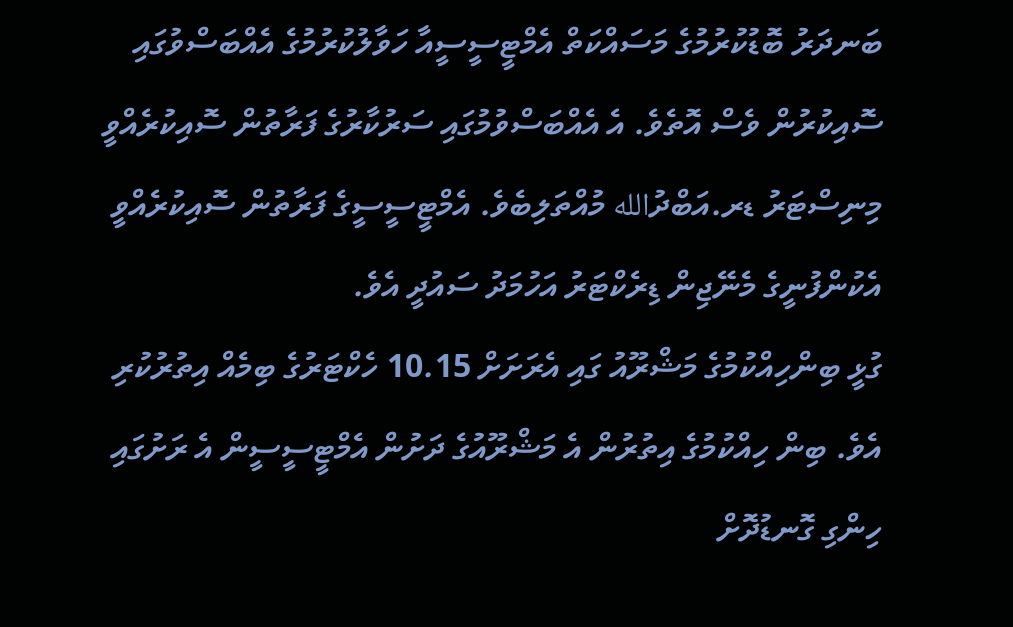ބަނދަރު ބޮޑުކުރުމުގެ މަސައްކަތް އެމްޓީސީސީއާ ހަވާލުކުރުމުގެ އެއްބަސްވުގައި ސޮއިކުރުން ވެސް އޮތެވެ. އެ އެއްބަސްވުމުގައި ސަރުކާރުގެ ފަރާތުން ސޮއިކުރެއްވީ މިނިސްޓަރު ޑރ.އަބްދުالله މުއްތަލިބެވެ. އެމްޓީސީސީގެ ފަރާތުން ސޮއިކުރެއްވީ އެކުންފުނީގެ މެނޭޖިން ޑިރެކްޓަރު އަހުމަދު ސައުދީ އެވެ.
ގުޅީ ބިންހިއްކުމުގެ މަޝްރޫއު ގައި އެރަށަށް 10.15 ހެކްޓަރުގެ ބިމެއް އިތުރުކުރި އެވެ. ބިން ހިއްކުމުގެ އިތުރުން އެ މަޝްރޫއުގެ ދަށުން އެމްޓީސީސީން އެ ރަށުގައި ހިންގި ގޮނޑުދޮށް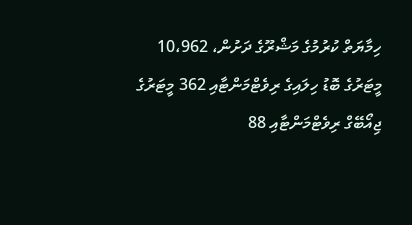ހިމާޔަތް ކުރުމުގެ މަޝްރޫގެ ދަށުން، 10،962 މީޓަރުގެ ބޮޑު ހިލައިގެ ރިވެޓްމަންޓާއި 362 މީޓަރުގެ ޖިއޯބޭގް ރިވެޓްމަންޓާއި 88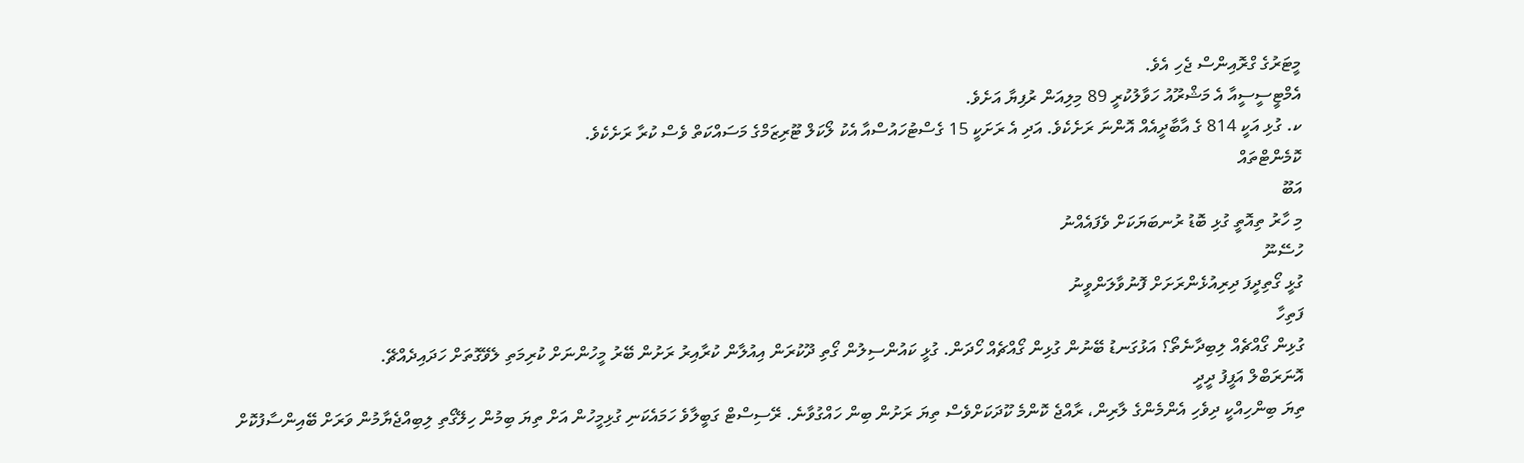މީޓަރުގެ ގްރޮއިންސް ޖެހި އެވެ.
އެމްޓީސީސީއާ އެ މަޝްރޫއު ހަވާލުކުރީ 89 މިލިއަން ރުފިޔާ އަށެވެ.
ކ. ގުޅި އަކީ 814 ގެ އާބާދީއެއް އޮންނަ ރަށެކެވެ. އަދި އެ ރަށަކީ 15 ގެސްޓުހައުސްއާ އެކު ލޯކަލް ޓޫރިޒަމްގެ މަސައްކަތް ވެސް ކުރާ ރަށެކެވެ.
ކޮމެންޓްތައް
އަބޫ
މި ހާރު ތިއޮތީ ގުޅި ބޮޑު ރުނބަޔަކަށް ވެފައެއްނު
ހުސޭނޫ
ގުޅީ ގޯތިދީފަ ދިރިއުޅެންރަށަށް ފޮނުވާލަންވީނު
ފަތިހާ
ގުޅިން ގޯއްޗެއް ލިބިދާނެތޯ؟ އަޅުގަނޑު ބޭނުން ގުޅިން ގޯއްޗެއް ހޯދަން. ގުޅީ ކައުންސިލުން ގޯތި ދޫކުރަން އިއުލާން ކުރާއިރު ރަށުން ބޭރު މީހުންނަށް ކުރިމަތި ލެވޭގޮތަށް ހަދައިދެއްޗޭ.
އޮނަރަބްލް އަފީފު ދީދީ
ތިޔަ ބިންހިއްކީ ދިވެހި އެންމެންގެ ލާރިން، ރާއްޖެ ކޮންމެ ކޫދަކަށްވެސް ތިޔަ ރަށުން ބިން ހައްގުވާނެ. ރޭސިސްޓް ގަބީލާވެ ހަމައެކަނި ގުޅިމީހުން އަށް ތިޔަ ބިމުން ހިލޭގޯތި ލިބިއްޖެޔާމުން ވަރަށް ބޭއިންސާފުކޮށް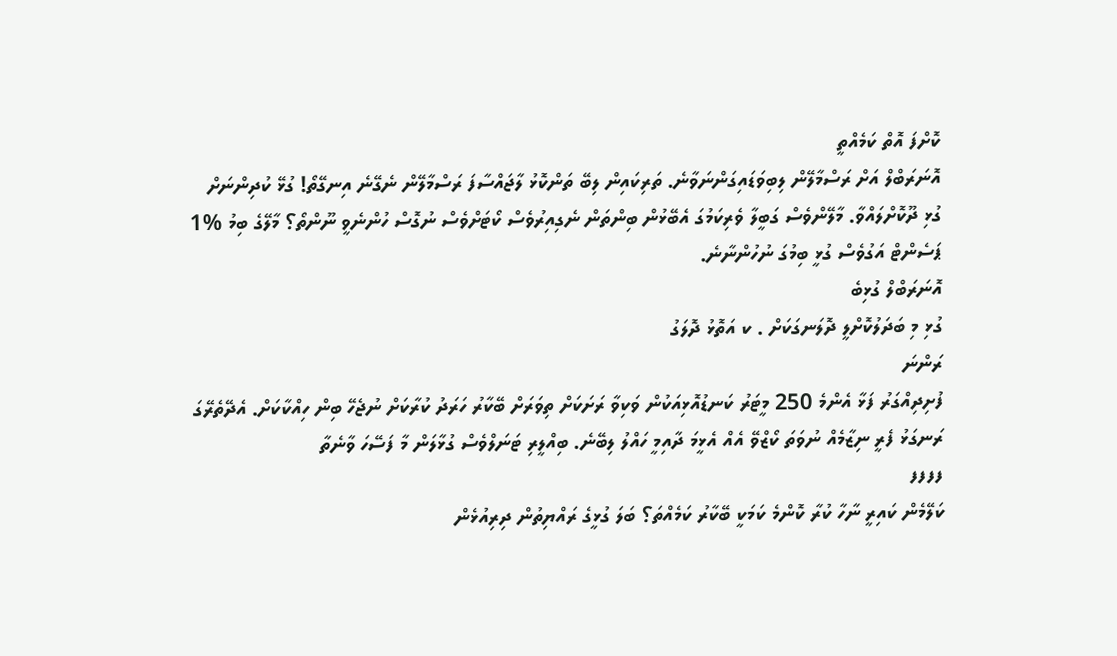ކޮށްފަ އޮތް ކަމެއްތީ
އޮނަރަބްލް އަށް ރަސްމާލޭން ލިބިވަޑައިގަންނަވާނެ. ތަރިކައިން ލިބޭ ތަންކޮޅު ލާޖައްސާފަ ރަސްމާލޭން ނެގޭނެ އިނގޭތޯ! ގުޅޭ ކުދިންނަށް ގުޅި ދޫކޮށްލައްވާ. މާލޭންވެސް ގަބީލާ ވެރިކަމުގަ އެބޭޅުން ބިންތަން ނެގިއިރުވެސް ކޯޓަށްވެސް ނުގޮސް ހުންނެވީ ނޫންތޯ؟ މާލޭގެ ބިމު %1 ޕަސެންޓް އަގުވެސް ގުޅީ ބިމުގަ ނުހުންނާނެ.
އޮނަރަބްލް ގުޅިބެ
ގުޅި މި ބަދަލުކޮށްލީ ދޮލަނގަކަށް . ކ އަތޮޅު ދޮލަގު
ރަންނަ
ފުށިދިއްގަރު ފަޅާ އެންމެ 250 މީޓަރު ކަނޑުއޮޅިއަކުން ވަކިވާ ރަށަކަށް ތިވަރަށް ބޭކާރު ހަރަދު ކުރާކަށް ނުޖެހޭ ބިން ހިއްކާކަށް. އެދޭތެރޭގަ ރަނގަޅު ފެރީ ނިޒާމެއް ނުވަތަ ކޯޒްވޭ އެއް އެޅީމަ ދާއިމީ ހައްލު ލިބޭނެ. ބިއްލީރި ޓަނަލްވެސް ގުޅާލަން މާ ފަސޭހަ ވާނެތާ
ފފފފ
ކަލޭމެން ކައިރީ ނާހާ ކުރާ ކޮންމެ ކަމަކީ ބޭކާރު ކަމެއްތަ؟ ބަލަ ގުޅީގެ ރައްޔިތުން ދިރިއުޅެން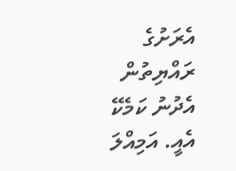އެރަށުގެ ރައްޔިތުން އެދުނު ކަމެކޭ އެއީ. އަމިއްލަ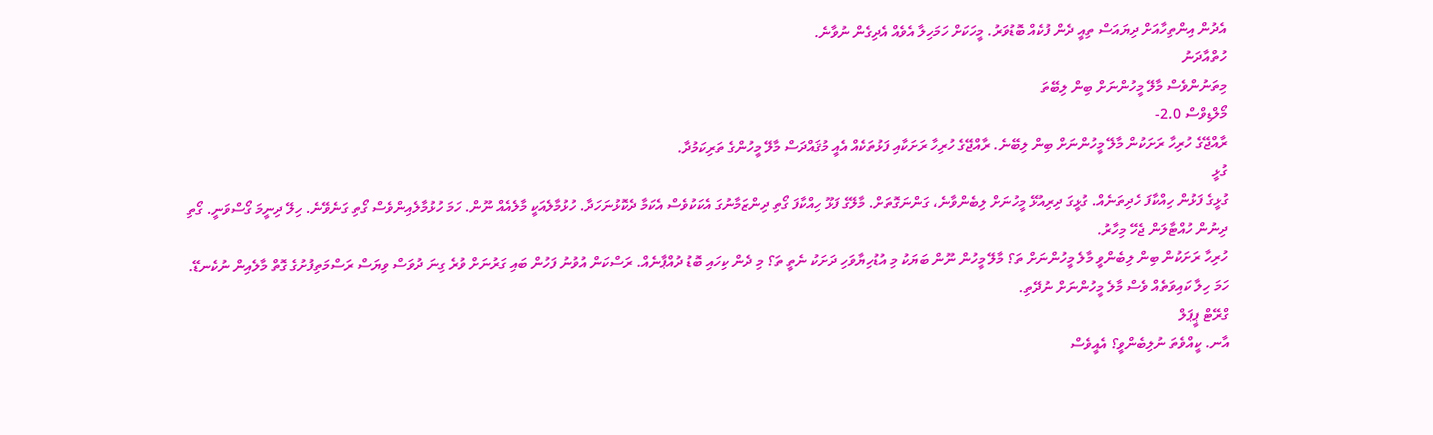އެދުން އިންތިހާއަށް ދިޔައަސް ތިއީ ދެން ފުކެއް ބޮޑުވަރު. މީހަކަށް ހަމަހިލާ އެވެއް އެދިގެން ނުވާނެ.
ހުތްއާދަނު
މިތަނުންވެސް މާލޭ މީހުންނަށް ބިން ލިބޭތަ
މޯލްޑިވްސް 2.0-
ރާއްޖޭގެ ހުރިހާ ރަށަކުން މާލޭ މީހުންނަށް ބިން ލިބޭނެ. ރާއްޖޭގެ ހުރިހާ ރަށަކާއި ފަޅުތަކެއް އެއީ މުޤައްދަސް މާލޭ މީހުންގެ ތަރިކަމުދާ.
ގުޅީ
ގުޅީގެ ފަޅުން ހިއްކާފަ ހެދިތަނެއް. ގުޅީގަ ދިރިއުޅޭ މީހުނަށް ލިބެންވާނެ، ގަންނަގޮތަށް. މާލޭގެ ފަޅޫ ހިއްކާފަ ގޯތި ދިންޒަމާނުގަ އެކަކުވެސް އެކަމާ ދެކޮޅުނަހަދާ. ހުޅުމާލެއަކީ މާލެއެއް ނޫން. ހަމަ ހުޅުމާލެއިންވެސް ގޯތި ގަނެވޭނެ. ހިލޭ ދިނީމަ ގޯސްވަނީ. ގޯތި ދިނުން ހުއްޓާލަން ޖެހޭ މިހާރު.
ހުރިހާ ރަށަކުން ބިން ލިބެންވީ މާލެ މީހުންނަށް ތަ؟ މާލޭ މީހުން ނޫން ބަޔަކު މި އުޑުހިޔާވަހި ދަށަކު ނެތީ ތަ؟ މި ދެން ކިހައި ބޮޑު ދުއްޕާނެއް. ރަސްކަން އުވުނު ފަހުން ބައި ގަރުނަށް ވުރެ ގިނަ ދުވަސް ވިޔަސް ރަސްމަތިފުށުގެ ގޮތް މާލެއިން ނުކެނޑޭ. ހަމަ ހިލާ ކައިވަތެއް ވެސް މާލެ މީހުންނަށް ނުދޭތި.
ގްރޭޓް ޕީޕަލް
އާނ. ކީއްވެތަ ނުލިބެންވީ؟ އެއީވެސް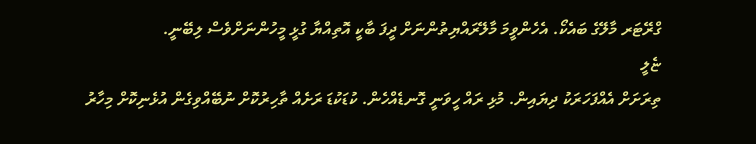ގްރޭޓަރ މާލޭގެ ބައެކޯ. އެހެންވީމަ މާލޭރައްޔިތުންނަށް ދީފަ ބާކީ އޮތިއްޔާ ގުޅީ މީހުންނަށްވެސް ލިބޭނީ.
ޏެލީ
ތިރަށަށް އެއްފަހަރަކު ދިޔައިން. މުޅި ރައް ހީވަނީ ގޮނޑެއްހެން. ކުޑަކުޑަ ރަށެއް ތާހިރުކޮށް ނުބޭއްވިގެން އުޅެނިކޮށް މިހާރު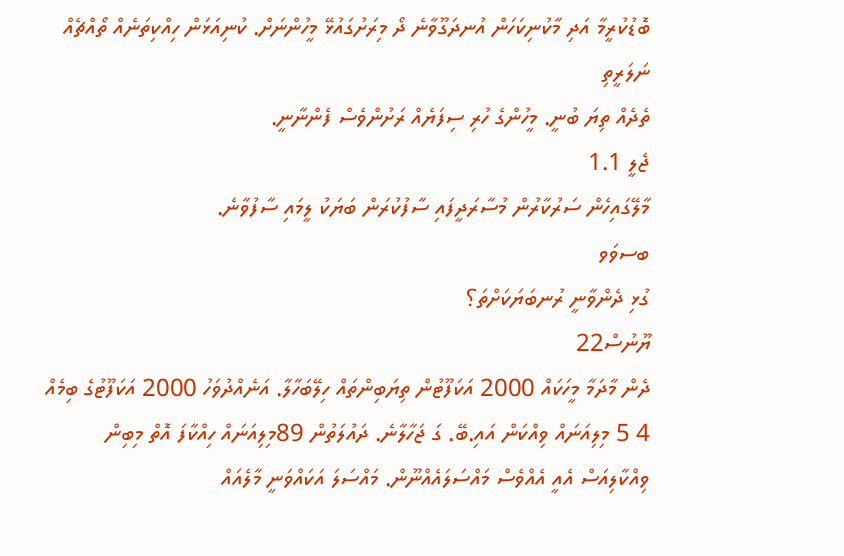ބޮޑުކުރީމާ އަދި މާކުނިކަހަން އުނދަގޫވާނެ ދޯ މިރަށުގައުޅޭ މީހުންނަށް. ކުނިއަޅަން ހިއްކިތަނެއް ތޯއްޗެއް
ނަލަރީތި
ތެދެއް ތިޔަ ބުނީ. މީހުންގެ ހުރި ސިފަޔެއް ރަށުންވެސް ފެންނާނީ.
ޖެލީ 1.1
މާލޭގައިހެން ސަރުކާރުން މުސާރަދީފައި ސާފުކުރަން ބަޔަކު ލީމައި ސާފުވާނެ.
ބސވަވ
ގުޅި ދެންވާނީ ރުނބަޔަކަށްތަ؟
ޔޫނުސް22
ދެން މާދަމާ މީހަކައް 2000 އަކަފޫޓުން ތިޔަބިންތައް ހިލޭބަހާލާ. އަނެއްދުވަހު 2000 އަކަފޫޓުގެ ބިމެއް 4 5 މިލިއަނައް ވިއްކަން އައި.ބޭ. ގަ ޖަހާލާނެ. ދައުލަތުން 89މިލިއަނައް ހިއްކާފަ އޮތް މިބިން ވިއްކާލިއަސް އެއީ އެއްވެސް މައްސަލައެއްނޫން. މައްސަލަ އަކައްވަނީ މާލެއައް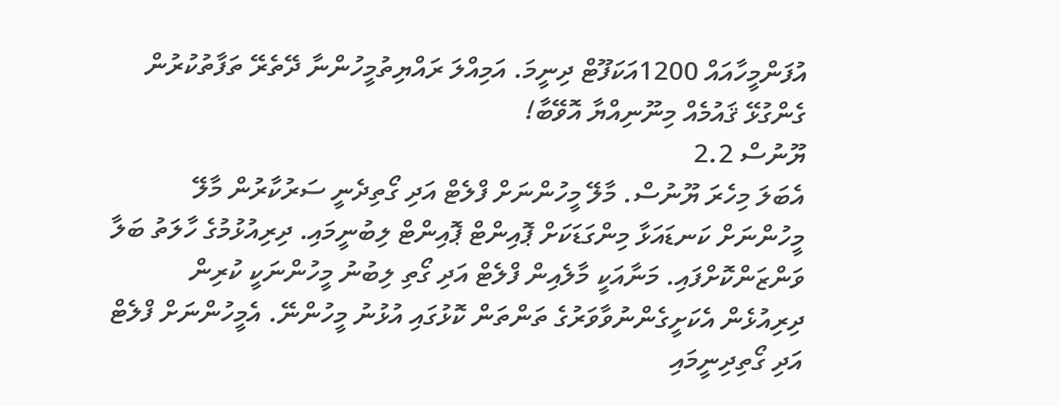އުފަންމީހާއައް 1200އަކަފޫޓް ދިނީމަ. އަމިއްލަ ރައްޔިތުމީހުންނާ ދޭތެރޭ ތަފާތުކުރުން ގެންގުޅޭ ޤައުމެއް މިނޫނިއްޔާ އޮވޭބާ!
ޔޫނުސް 2.2
އެބަލަ މިހެރަ ޔޫނުސް. މާލޭ މީހުންނަށް ފްލެޓް އަދި ގޯތިދެނީ ސަރުކާރުން މާލޭ މީހުންނަށް ކަނޑައަޅާ މިންގަޑަކަށް ޕޮއިންޓް ޕޮއިންޓް ލިބުނީމައި. ދިރިއުޅުމުގެ ހާލަތު ބަލާ ވަންޒަންކޮށްފައި. މަނާއަކީ މާލެއިން ފްލެޓް އަދި ގޯތި ލިބުނު މީހުންނަކީ ކުރިން ދިރިއުޅެން އެކަށީގެންނުވާވަރުގެ ތަންތަން ކޮޅުގައި އުޅުނު މީހުންނޭ. އެމީހުންނަށް ފްލެޓް އަދި ގޯތިދިނީމައި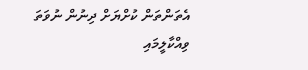އެތަންތަން ކުށްޔަށް ދިނުން ނުވަތަ ވިއްކާލީމައި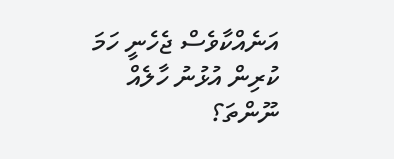އަނެއްކާވެސް ޖެހެނީ ހަމަ ކުރިން އުޅުނު ހާލެއް ނޫންތަ؟